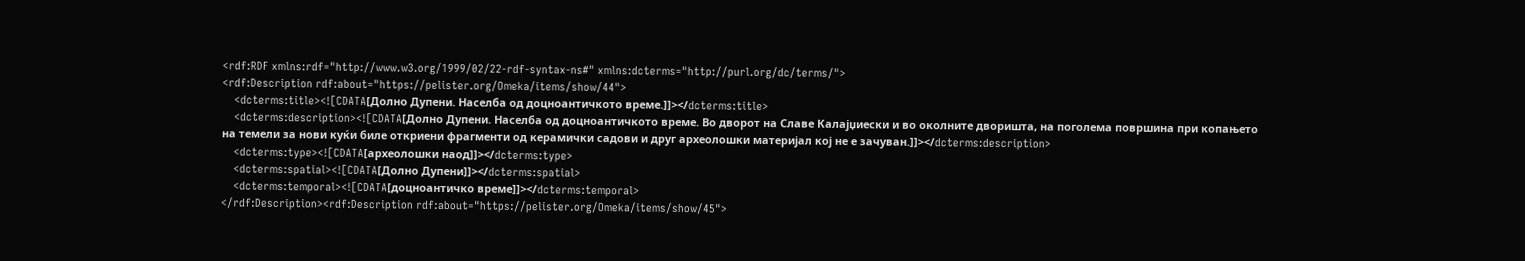<rdf:RDF xmlns:rdf="http://www.w3.org/1999/02/22-rdf-syntax-ns#" xmlns:dcterms="http://purl.org/dc/terms/">
<rdf:Description rdf:about="https://pelister.org/Omeka/items/show/44">
    <dcterms:title><![CDATA[Долно Дупени. Населба од доцноантичкото време.]]></dcterms:title>
    <dcterms:description><![CDATA[Долно Дупени. Населба од доцноантичкото време. Во дворот на Славе Калајџиески и во околните дворишта, на поголема површина при копањето на темели за нови куќи биле откриени фрагменти од керамички садови и друг археолошки материјал кој не е зачуван.]]></dcterms:description>
    <dcterms:type><![CDATA[археолошки наод]]></dcterms:type>
    <dcterms:spatial><![CDATA[Долно Дупени]]></dcterms:spatial>
    <dcterms:temporal><![CDATA[доцноантичко време]]></dcterms:temporal>
</rdf:Description><rdf:Description rdf:about="https://pelister.org/Omeka/items/show/45">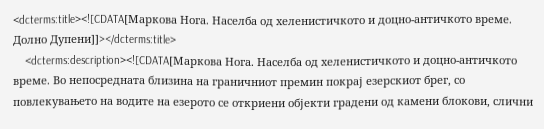<dcterms:title><![CDATA[Маркова Нога. Населба од хеленистичкото и доцно-античкото време. Долно Дупени]]></dcterms:title>
    <dcterms:description><![CDATA[Маркова Нога. Населба од хеленистичкото и доцно-античкото време. Во непосредната близина на граничниот премин покрај езерскиот брег, со повлекувањето на водите на езерото се откриени објекти градени од камени блокови, слични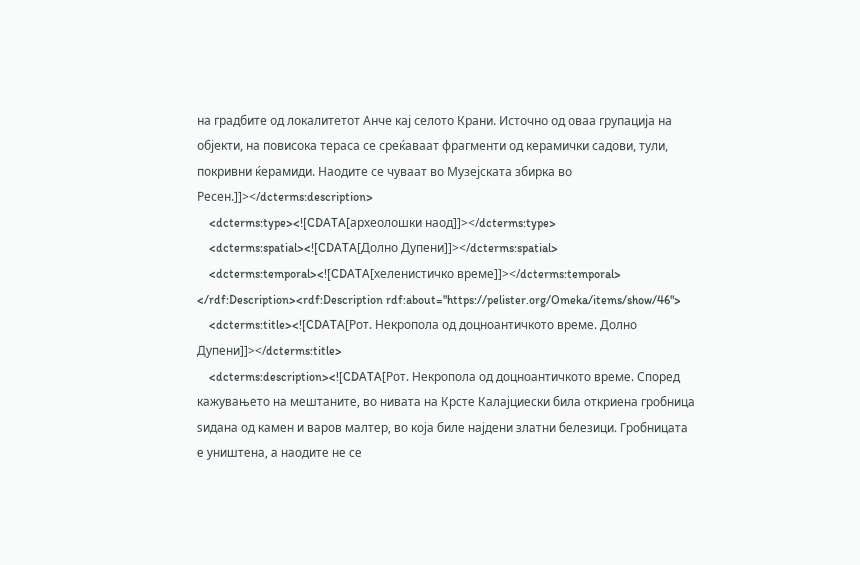на градбите од локалитетот Анче кај селото Крани. Источно од оваа групација на објекти, на повисока тераса се среќаваат фрагменти од керамички садови, тули, покривни ќерамиди. Наодите се чуваат во Музејската збирка во Ресен.]]></dcterms:description>
    <dcterms:type><![CDATA[археолошки наод]]></dcterms:type>
    <dcterms:spatial><![CDATA[Долно Дупени]]></dcterms:spatial>
    <dcterms:temporal><![CDATA[хеленистичко време]]></dcterms:temporal>
</rdf:Description><rdf:Description rdf:about="https://pelister.org/Omeka/items/show/46">
    <dcterms:title><![CDATA[Рот. Некропола од доцноантичкото време. Долно Дупени]]></dcterms:title>
    <dcterms:description><![CDATA[Рот. Некропола од доцноантичкото време. Според кажувањето на мештаните, во нивата на Крсте Калајциески била откриена гробница ѕидана од камен и варов малтер, во која биле најдени златни белезици. Гробницата е уништена, а наодите не се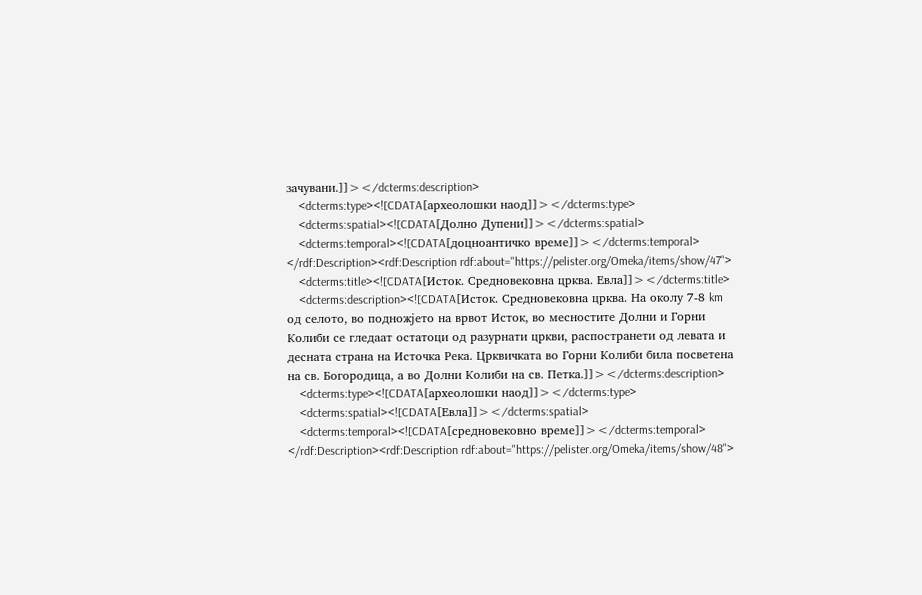зачувани.]]></dcterms:description>
    <dcterms:type><![CDATA[археолошки наод]]></dcterms:type>
    <dcterms:spatial><![CDATA[Долно Дупени]]></dcterms:spatial>
    <dcterms:temporal><![CDATA[доцноантичко време]]></dcterms:temporal>
</rdf:Description><rdf:Description rdf:about="https://pelister.org/Omeka/items/show/47">
    <dcterms:title><![CDATA[Исток. Средновековна црква. Евла]]></dcterms:title>
    <dcterms:description><![CDATA[Исток. Средновековна црква. На околу 7-8 km од селото, во подножјето на врвот Исток, во месностите Долни и Горни Колиби се гледаат остатоци од разурнати цркви, распостранети од левата и десната страна на Источка Река. Црквичката во Горни Колиби била посветена на св. Богородица, а во Долни Колиби на св. Петка.]]></dcterms:description>
    <dcterms:type><![CDATA[археолошки наод]]></dcterms:type>
    <dcterms:spatial><![CDATA[Евла]]></dcterms:spatial>
    <dcterms:temporal><![CDATA[средновековно време]]></dcterms:temporal>
</rdf:Description><rdf:Description rdf:about="https://pelister.org/Omeka/items/show/48">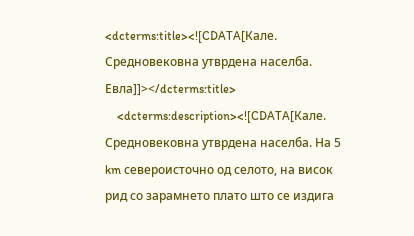<dcterms:title><![CDATA[Кале. Средновековна утврдена населба. Евла]]></dcterms:title>
    <dcterms:description><![CDATA[Кале. Средновековна утврдена населба. На 5 km североисточно од селото, на висок рид со зарамнето плато што се издига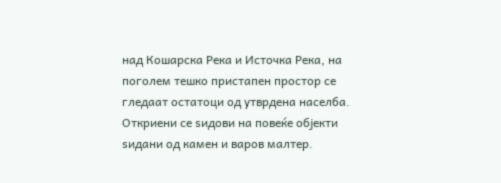над Кошарска Река и Источка Река, на поголем тешко пристапен простор се гледаат остатоци од утврдена населба. Откриени се ѕидови на повеќе објекти ѕидани од камен и варов малтер.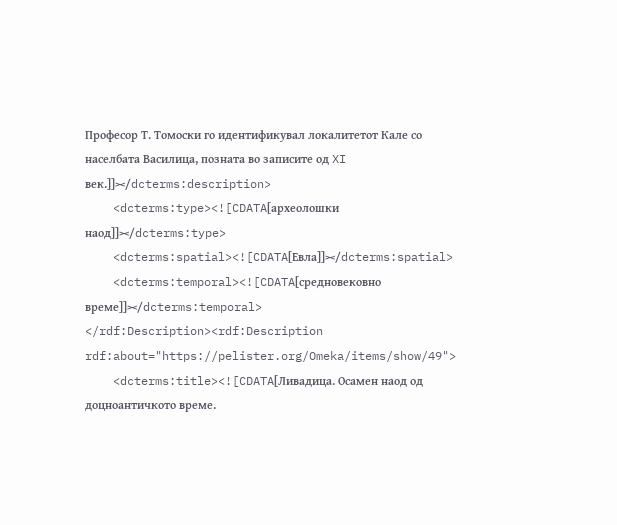Професор Т. Томоски го идентификувал локалитетот Кале со населбата Василица, позната во записите од XI век.]]></dcterms:description>
    <dcterms:type><![CDATA[археолошки наод]]></dcterms:type>
    <dcterms:spatial><![CDATA[Евла]]></dcterms:spatial>
    <dcterms:temporal><![CDATA[средновековно време]]></dcterms:temporal>
</rdf:Description><rdf:Description rdf:about="https://pelister.org/Omeka/items/show/49">
    <dcterms:title><![CDATA[Ливадица. Осамен наод од доцноантичкото време.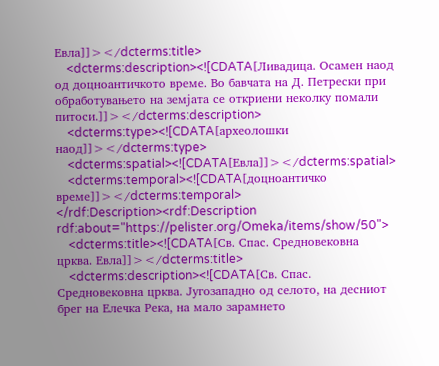Евла]]></dcterms:title>
    <dcterms:description><![CDATA[Ливадица. Осамен наод од доцноантичкото време. Во бавчата на Д. Петрески при обработувањето на земјата се откриени неколку помали питоси.]]></dcterms:description>
    <dcterms:type><![CDATA[археолошки наод]]></dcterms:type>
    <dcterms:spatial><![CDATA[Евла]]></dcterms:spatial>
    <dcterms:temporal><![CDATA[доцноантичко време]]></dcterms:temporal>
</rdf:Description><rdf:Description rdf:about="https://pelister.org/Omeka/items/show/50">
    <dcterms:title><![CDATA[Св. Спас. Средновековна црква. Евла]]></dcterms:title>
    <dcterms:description><![CDATA[Св. Спас. Средновековна црква. Југозападно од селото, на десниот брег на Елечка Река, на мало зарамнето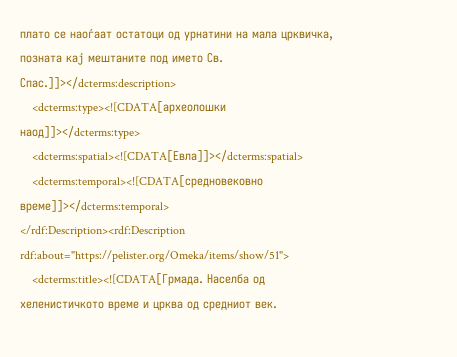плато се наоѓаат остатоци од урнатини на мала црквичка, позната кај мештаните под името Св. Спас.]]></dcterms:description>
    <dcterms:type><![CDATA[археолошки наод]]></dcterms:type>
    <dcterms:spatial><![CDATA[Евла]]></dcterms:spatial>
    <dcterms:temporal><![CDATA[средновековно време]]></dcterms:temporal>
</rdf:Description><rdf:Description rdf:about="https://pelister.org/Omeka/items/show/51">
    <dcterms:title><![CDATA[Грмада. Населба од хеленистичкото време и црква од средниот век.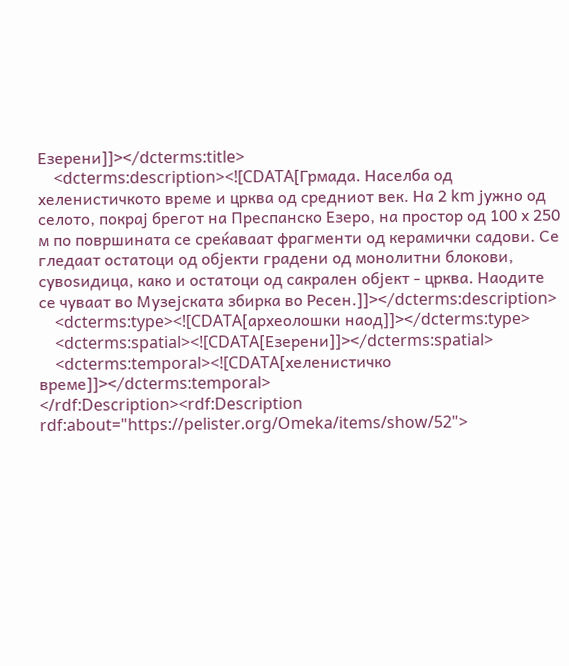Езерени]]></dcterms:title>
    <dcterms:description><![CDATA[Грмада. Населба од хеленистичкото време и црква од средниот век. На 2 km јужно од селото, покрај брегот на Преспанско Езеро, на простор од 100 х 250 м по површината се среќаваат фрагменти од керамички садови. Се гледаат остатоци од објекти градени од монолитни блокови, сувоѕидица, како и остатоци од сакрален објект - црква. Наодите се чуваат во Музејската збирка во Ресен.]]></dcterms:description>
    <dcterms:type><![CDATA[археолошки наод]]></dcterms:type>
    <dcterms:spatial><![CDATA[Езерени]]></dcterms:spatial>
    <dcterms:temporal><![CDATA[хеленистичко време]]></dcterms:temporal>
</rdf:Description><rdf:Description rdf:about="https://pelister.org/Omeka/items/show/52">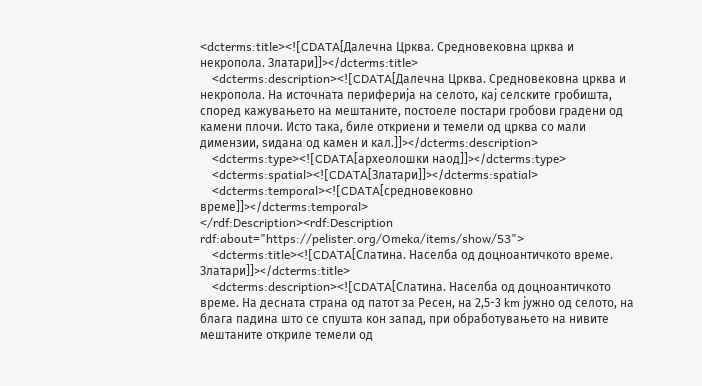<dcterms:title><![CDATA[Далечна Црква. Средновековна црква и некропола. Златари]]></dcterms:title>
    <dcterms:description><![CDATA[Далечна Црква. Средновековна црква и некропола. На источната периферија на селото, кај селските гробишта, според кажувањето на мештаните, постоеле постари гробови градени од камени плочи. Исто така, биле откриени и темели од црква со мали димензии, ѕидана од камен и кал.]]></dcterms:description>
    <dcterms:type><![CDATA[археолошки наод]]></dcterms:type>
    <dcterms:spatial><![CDATA[Златари]]></dcterms:spatial>
    <dcterms:temporal><![CDATA[средновековно време]]></dcterms:temporal>
</rdf:Description><rdf:Description rdf:about="https://pelister.org/Omeka/items/show/53">
    <dcterms:title><![CDATA[Слатина. Населба од доцноантичкото време. Златари]]></dcterms:title>
    <dcterms:description><![CDATA[Слатина. Населба од доцноантичкото време. На десната страна од патот за Ресен, на 2,5-3 km јужно од селото, на блага падина што се спушта кон запад, при обработувањето на нивите мештаните откриле темели од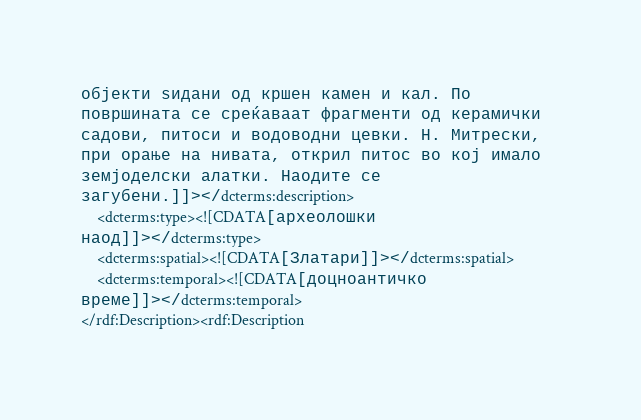објекти ѕидани од кршен камен и кал. По површината се среќаваат фрагменти од керамички садови, питоси и водоводни цевки. Н. Митрески, при орање на нивата, открил питос во кој имало земјоделски алатки. Наодите се загубени.]]></dcterms:description>
    <dcterms:type><![CDATA[археолошки наод]]></dcterms:type>
    <dcterms:spatial><![CDATA[Златари]]></dcterms:spatial>
    <dcterms:temporal><![CDATA[доцноантичко време]]></dcterms:temporal>
</rdf:Description><rdf:Description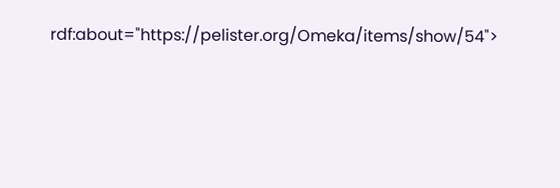rdf:about="https://pelister.org/Omeka/items/show/54">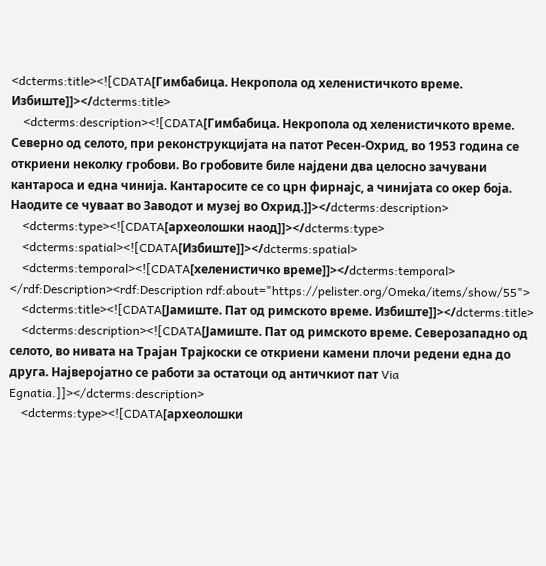<dcterms:title><![CDATA[Гимбабица. Некропола од хеленистичкото време. Избиште]]></dcterms:title>
    <dcterms:description><![CDATA[Гимбабица. Некропола од хеленистичкото време. Северно од селото, при реконструкцијата на патот Ресен-Охрид, во 1953 година се откриени неколку гробови. Во гробовите биле најдени два целосно зачувани кантароса и една чинија. Кантаросите се со црн фирнајс, а чинијата со окер боја. Наодите се чуваат во Заводот и музеј во Охрид.]]></dcterms:description>
    <dcterms:type><![CDATA[археолошки наод]]></dcterms:type>
    <dcterms:spatial><![CDATA[Избиште]]></dcterms:spatial>
    <dcterms:temporal><![CDATA[хеленистичко време]]></dcterms:temporal>
</rdf:Description><rdf:Description rdf:about="https://pelister.org/Omeka/items/show/55">
    <dcterms:title><![CDATA[Јамиште. Пат од римското време. Избиште]]></dcterms:title>
    <dcterms:description><![CDATA[Јамиште. Пат од римското време. Северозападно од селото, во нивата на Трајан Трајкоски се откриени камени плочи редени една до друга. Најверојатно се работи за остатоци од античкиот пат Via Egnatia.]]></dcterms:description>
    <dcterms:type><![CDATA[археолошки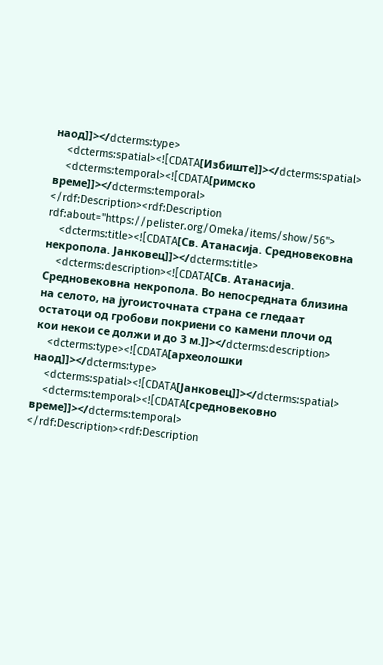наод]]></dcterms:type>
    <dcterms:spatial><![CDATA[Избиште]]></dcterms:spatial>
    <dcterms:temporal><![CDATA[римско време]]></dcterms:temporal>
</rdf:Description><rdf:Description rdf:about="https://pelister.org/Omeka/items/show/56">
    <dcterms:title><![CDATA[Св. Атанасија. Средновековна некропола. Јанковец]]></dcterms:title>
    <dcterms:description><![CDATA[Св. Атанасија. Средновековна некропола. Bо непосредната близина на селото, на југоисточната страна се гледаат остатоци од гробови покриени со камени плочи од кои некои се должи и до 3 м.]]></dcterms:description>
    <dcterms:type><![CDATA[археолошки наод]]></dcterms:type>
    <dcterms:spatial><![CDATA[Јанковец]]></dcterms:spatial>
    <dcterms:temporal><![CDATA[средновековно време]]></dcterms:temporal>
</rdf:Description><rdf:Description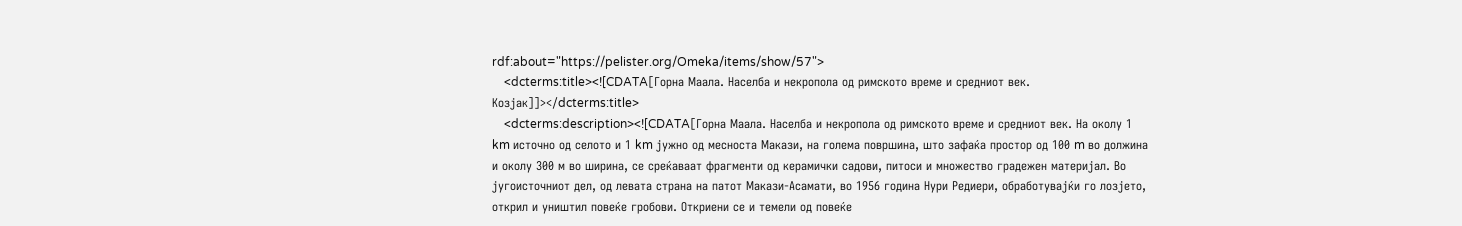rdf:about="https://pelister.org/Omeka/items/show/57">
    <dcterms:title><![CDATA[Горна Маала. Населба и некропола од римското време и средниот век. Козјак]]></dcterms:title>
    <dcterms:description><![CDATA[Горна Маала. Населба и некропола од римското време и средниот век. На околу 1 km источно од селото и 1 km јужно од месноста Макази, на голема површина, што зафаќа простор од 100 m во должина и околу 300 м во ширина, се среќаваат фрагменти од керамички садови, питоси и множество градежен материјал. Во југоисточниот дел, од левата страна на патот Макази-Асамати, во 1956 година Нури Редиери, обработувајќи го лозјето, открил и уништил повеќе гробови. Откриени се и темели од повеќе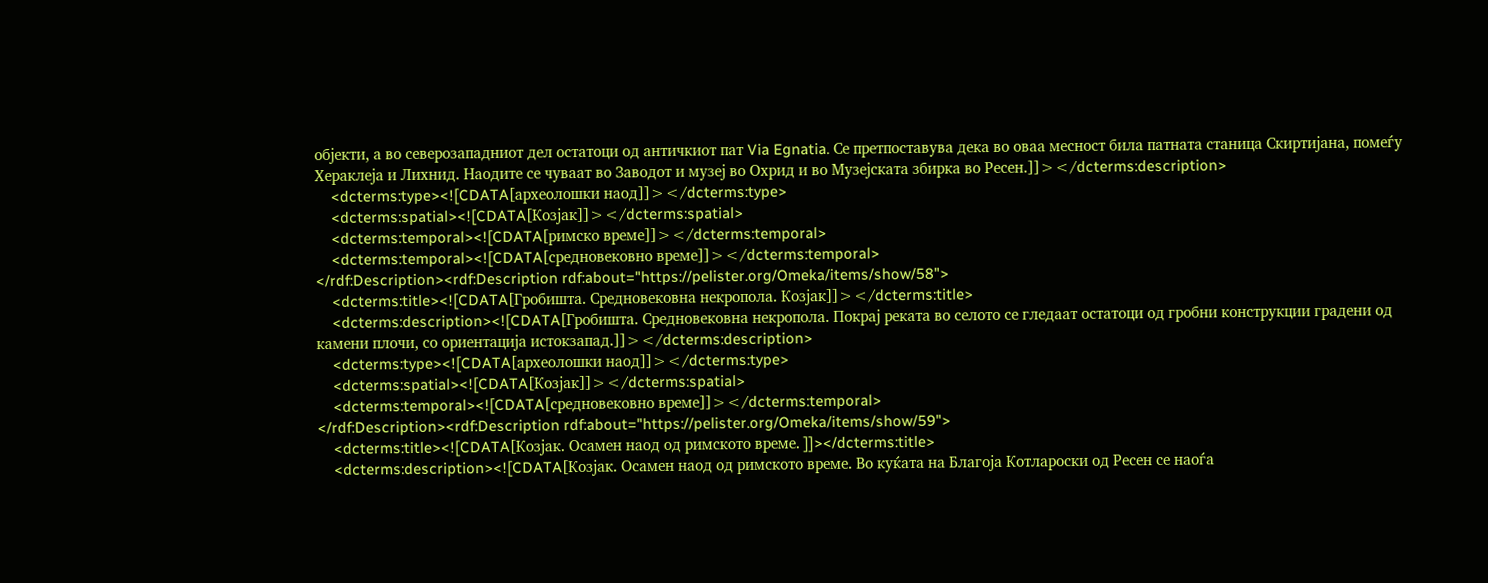објекти, а во северозападниот дел остатоци од античкиот пат Via Egnatia. Се претпоставува дека во оваа месност била патната станица Скиртијана, помеѓу Хераклеја и Лихнид. Наодите се чуваат во Заводот и музеј во Охрид и во Музејската збирка во Ресен.]]></dcterms:description>
    <dcterms:type><![CDATA[археолошки наод]]></dcterms:type>
    <dcterms:spatial><![CDATA[Козјак]]></dcterms:spatial>
    <dcterms:temporal><![CDATA[римско време]]></dcterms:temporal>
    <dcterms:temporal><![CDATA[средновековно време]]></dcterms:temporal>
</rdf:Description><rdf:Description rdf:about="https://pelister.org/Omeka/items/show/58">
    <dcterms:title><![CDATA[Гробишта. Средновековна некропола. Козјак]]></dcterms:title>
    <dcterms:description><![CDATA[Гробишта. Средновековна некропола. Покрај реката во селото се гледаат остатоци од гробни конструкции градени од камени плочи, со ориентација истокзапад.]]></dcterms:description>
    <dcterms:type><![CDATA[археолошки наод]]></dcterms:type>
    <dcterms:spatial><![CDATA[Козјак]]></dcterms:spatial>
    <dcterms:temporal><![CDATA[средновековно време]]></dcterms:temporal>
</rdf:Description><rdf:Description rdf:about="https://pelister.org/Omeka/items/show/59">
    <dcterms:title><![CDATA[Козјак. Осамен наод од римското време. ]]></dcterms:title>
    <dcterms:description><![CDATA[Козјак. Осамен наод од римското време. Во куќата на Благоја Котлароски од Ресен се наоѓа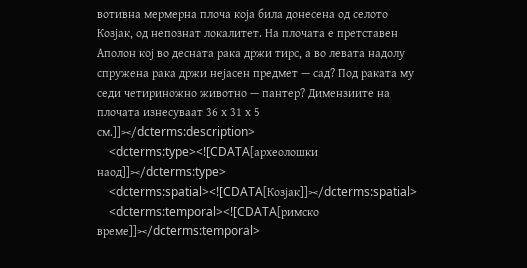вотивна мермерна плоча која била донесена од селото Козјак, од непознат локалитет. На плочата е претставен Аполон кој во десната рака држи тирс, а во левата надолу спружена рака држи нејасен предмет — сад? Под раката му седи четириножно животно — пантер? Димензиите на плочата изнесуваат 36 х 31 х 5 см.]]></dcterms:description>
    <dcterms:type><![CDATA[археолошки наод]]></dcterms:type>
    <dcterms:spatial><![CDATA[Козјак]]></dcterms:spatial>
    <dcterms:temporal><![CDATA[римско време]]></dcterms:temporal>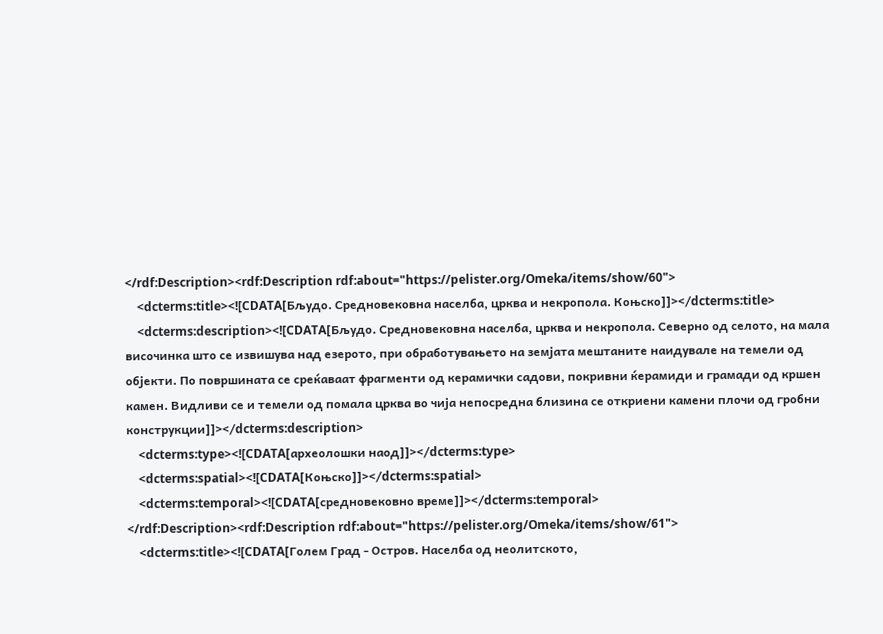</rdf:Description><rdf:Description rdf:about="https://pelister.org/Omeka/items/show/60">
    <dcterms:title><![CDATA[Бљудо. Средновековна населба, црква и некропола. Коњско]]></dcterms:title>
    <dcterms:description><![CDATA[Бљудо. Средновековна населба, црква и некропола. Северно од селото, на мала височинка што се извишува над езерото, при обработувањето на земјата мештаните наидувале на темели од објекти. По површината се среќаваат фрагменти од керамички садови, покривни ќерамиди и грамади од кршен камен. Видливи се и темели од помала црква во чија непосредна близина се откриени камени плочи од гробни конструкции]]></dcterms:description>
    <dcterms:type><![CDATA[археолошки наод]]></dcterms:type>
    <dcterms:spatial><![CDATA[Коњско]]></dcterms:spatial>
    <dcterms:temporal><![CDATA[средновековно време]]></dcterms:temporal>
</rdf:Description><rdf:Description rdf:about="https://pelister.org/Omeka/items/show/61">
    <dcterms:title><![CDATA[Голем Град - Остров. Населба од неолитското,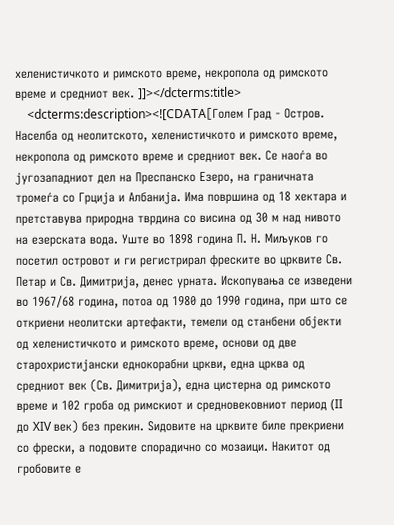хеленистичкото и римското време, некропола од римското време и средниот век. ]]></dcterms:title>
    <dcterms:description><![CDATA[Голем Град - Остров. Населба од неолитското, хеленистичкото и римското време, некропола од римското време и средниот век. Се наоѓа во југозападниот дел на Преспанско Езеро, на граничната тромеѓа со Грција и Албанија. Има површина од 18 хектара и претставува природна тврдина со висина од 30 м над нивото на езерската вода. Уште во 1898 година П. Н. Миљуков го посетил островот и ги регистрирал фреските во црквите Св. Петар и Св. Димитрија, денес урната. Ископувања се изведени во 1967/68 година, потоа од 1980 до 1990 година, при што се откриени неолитски артефакти, темели од станбени објекти од хеленистичкото и римското време, основи од две старохристијански еднокорабни цркви, една црква од средниот век (Св. Димитрија), една цистерна од римското време и 102 гроба од римскиот и средновековниот период (II до XIV век) без прекин. Ѕидовите на црквите биле прекриени со фрески, а подовите спорадично со мозаици. Накитот од гробовите е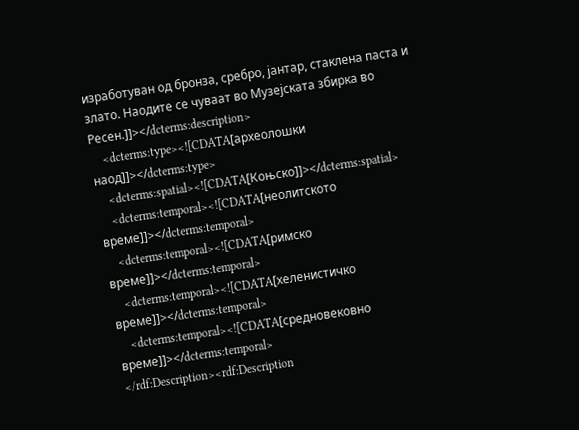изработуван од бронза, сребро, јантар, стаклена паста и злато. Наодите се чуваат во Музејската збирка во Ресен.]]></dcterms:description>
    <dcterms:type><![CDATA[археолошки наод]]></dcterms:type>
    <dcterms:spatial><![CDATA[Коњско]]></dcterms:spatial>
    <dcterms:temporal><![CDATA[неолитското време]]></dcterms:temporal>
    <dcterms:temporal><![CDATA[римско време]]></dcterms:temporal>
    <dcterms:temporal><![CDATA[хеленистичко време]]></dcterms:temporal>
    <dcterms:temporal><![CDATA[средновековно време]]></dcterms:temporal>
</rdf:Description><rdf:Description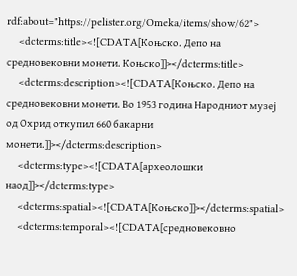rdf:about="https://pelister.org/Omeka/items/show/62">
    <dcterms:title><![CDATA[Коњско. Депо на средновековни монети. Коњско]]></dcterms:title>
    <dcterms:description><![CDATA[Коњско. Депо на средновековни монети. Во 1953 година Народниот музеј од Охрид откупил 660 бакарни монети.]]></dcterms:description>
    <dcterms:type><![CDATA[археолошки наод]]></dcterms:type>
    <dcterms:spatial><![CDATA[Коњско]]></dcterms:spatial>
    <dcterms:temporal><![CDATA[средновековно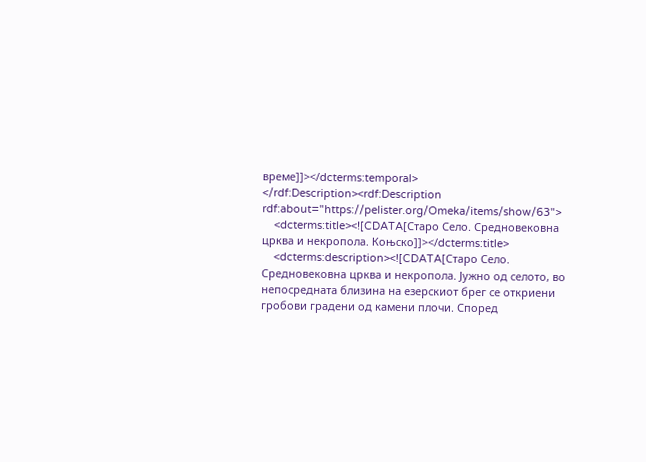време]]></dcterms:temporal>
</rdf:Description><rdf:Description rdf:about="https://pelister.org/Omeka/items/show/63">
    <dcterms:title><![CDATA[Старо Село. Средновековна црква и некропола. Коњско]]></dcterms:title>
    <dcterms:description><![CDATA[Старо Село. Средновековна црква и некропола. Јужно од селото, во непосредната близина на езерскиот брег се откриени гробови градени од камени плочи. Според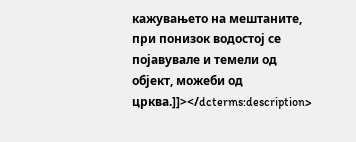кажувањето на мештаните, при понизок водостој се појавувале и темели од објект, можеби од црква.]]></dcterms:description>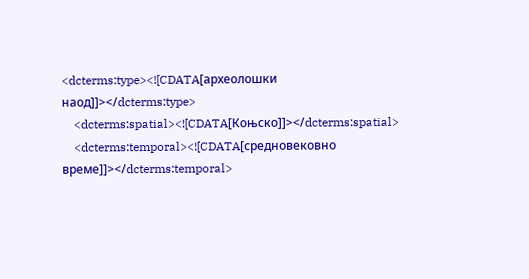<dcterms:type><![CDATA[археолошки наод]]></dcterms:type>
    <dcterms:spatial><![CDATA[Коњско]]></dcterms:spatial>
    <dcterms:temporal><![CDATA[средновековно време]]></dcterms:temporal>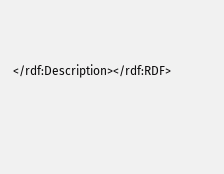</rdf:Description></rdf:RDF>